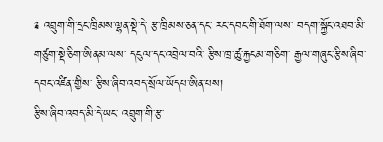༉ འབྲུག་གི་དྲང་ཁྲིམས་ལྷན་སྡེ་དེ་ རྩ་ཁྲིམས་ཅན་དང་ རང་དབང་གི་ཐོག་ལས་ བདག་སྐྱོང་འཐབ་མི་ གཙུག་སྡེ་ཅིག་ཨིནམ་ལས་ དངུལ་དང་འབྲེལ་བའི་ རྩིས་ཁྲ་ཚུ་རྐྱངམ་གཅིག་ རྒྱལ་གཞུང་རྩིས་ཞིབ་དབང་འཛིན་གྱིས་ རྩིས་ཞིབ་འབད་སྲོལ་ཡོདཔ་ཨིན་པས།
རྩིས་ཞིབ་འབད་མི་དེ་ཡང་ འབྲུག་གི་རྩ་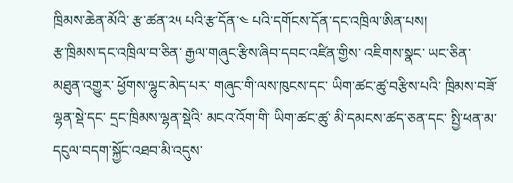ཁྲིམས་ཆེན་མོའི་ རྩ་ཚན་༢༥ པའི་རྩ་དོན་༤ པའི་དགོངས་དོན་དང་འཁྲིལ་ཨིན་པས།
རྩ་ཁྲིམས་དང་འཁྲིལ་བ་ཅིན་ རྒྱལ་གཞུང་རྩིས་ཞིབ་དབང་འཛིན་གྱིས་ འཇིགས་སྣང་ ཡང་ཅིན་ མཐུན་འགྱུར་ ཕྱོགས་ལྷུང་མེད་པར་ གཞུང་གི་ལས་ཁུངས་དང་ ཡིག་ཚང་ཚུ་བརྩིས་པའི་ ཁྲིམས་བཟོ་ལྷན་སྡེ་དང་ དྲང་ཁྲིམས་ལྷན་སྡེའི་ མངའ་འོག་གི་ ཡིག་ཚང་ཚུ་ མི་དམངས་ཚད་ཅན་དང་ སྤྱི་ཕན་མ་དངུལ་བདག་སྐྱོང་འཐབ་མི་འདུས་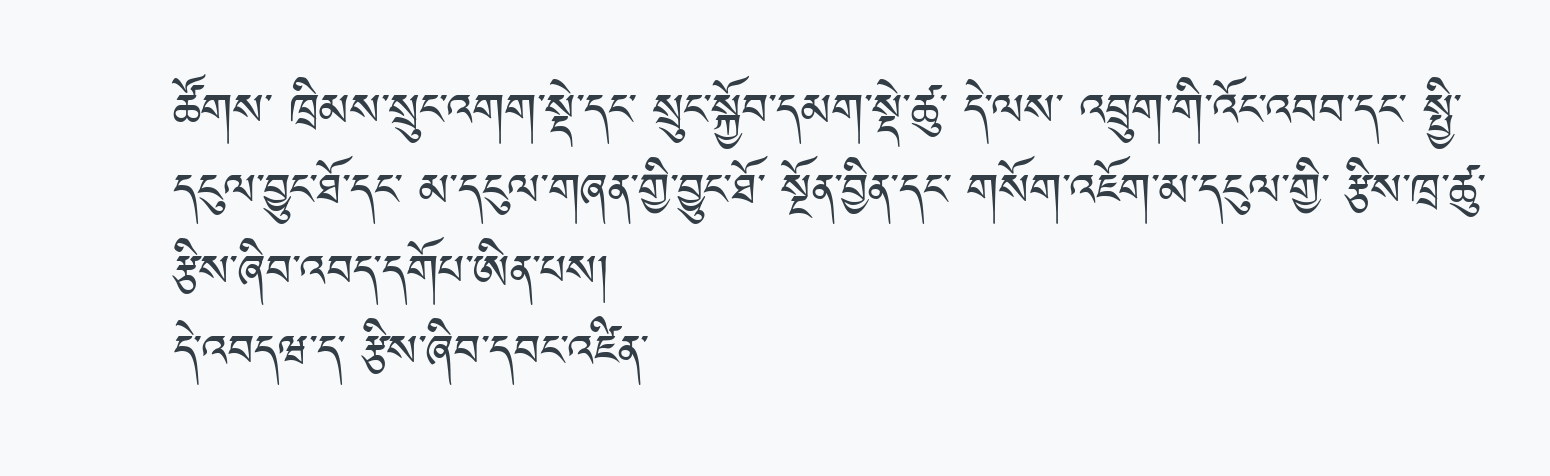ཚོགས་ ཁྲིམས་སྲུང་འགག་སྡེ་དང་ སྲུང་སྐྱོབ་དམག་སྡེ་ཚུ་ དེ་ལས་ འབྲུག་གི་འོང་འབབ་དང་ སྤྱི་དངུལ་བྱུང་ཐོ་དང་ མ་དངུལ་གཞན་གྱི་བྱུང་ཐོ་ སྔོན་བྱིན་དང་ གསོག་འཇོག་མ་དངུལ་གྱི་ རྩིས་ཁྲ་ཚུ་ རྩིས་ཞིབ་འབད་དགོཔ་ཨིན་པས།
དེ་འབདཝ་ད་ རྩིས་ཞིབ་དབང་འཛིན་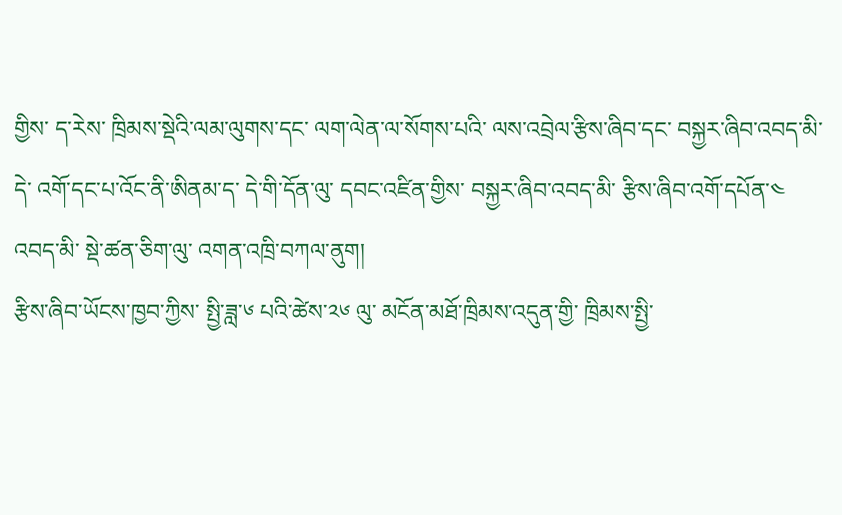གྱིས་ ད་རེས་ ཁྲིམས་སྡེའི་ལམ་ལུགས་དང་ ལག་ལེན་ལ་སོགས་པའི་ ལས་འབྲེལ་རྩིས་ཞིབ་དང་ བསྐྱར་ཞིབ་འབད་མི་དེ་ འགོ་དང་པ་འོང་ནི་ཨིནམ་ད་ དེ་གི་དོན་ལུ་ དབང་འཛིན་གྱིས་ བསྐྱར་ཞིབ་འབད་མི་ རྩིས་ཞིབ་འགོ་དཔོན་༤ འབད་མི་ སྡེ་ཚན་ཅིག་ལུ་ འགན་འཁྲི་བཀལ་ནུག།
རྩིས་ཞིབ་ཡོངས་ཁྱབ་ཀྱིས་ སྤྱི་ཟླ་༦ པའི་ཚེས་༢༦ ལུ་ མངོན་མཐོ་ཁྲིམས་འདུན་གྱི་ ཁྲིམས་སྤྱི་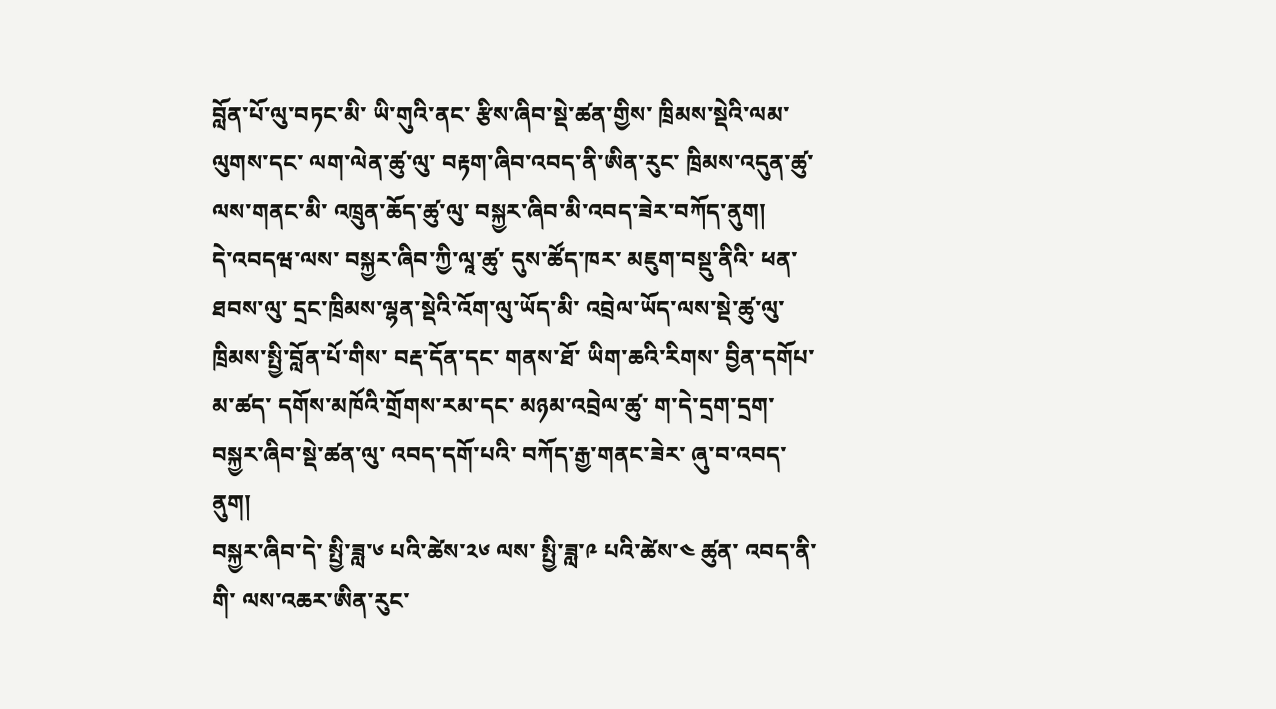བློན་པོ་ལུ་བཏང་མི་ ཡི་གུའི་ནང་ རྩིས་ཞིབ་སྡེ་ཚན་གྱིས་ ཁྲིམས་སྡེའི་ལམ་ལུགས་དང་ ལག་ལེན་ཚུ་ལུ་ བརྟག་ཞིབ་འབད་ནི་ཨིན་རུང་ ཁྲིམས་འདུན་ཚུ་ལས་གནང་མི་ འཁྲུན་ཆོད་ཚུ་ལུ་ བསྐྱར་ཞིབ་མི་འབད་ཟེར་བཀོད་ནུག།
དེ་འབདཝ་ལས་ བསྐྱར་ཞིབ་ཀྱི་ལཱ་ཚུ་ དུས་ཚོད་ཁར་ མཇུག་བསྡུ་ནིའི་ ཕན་ཐབས་ལུ་ དྲང་ཁྲིམས་ལྷན་སྡེའི་འོག་ལུ་ཡོད་མི་ འབྲེལ་ཡོད་ལས་སྡེ་ཚུ་ལུ་ ཁྲིམས་སྤྱི་བློན་པོ་གིས་ བརྡ་དོན་དང་ གནས་ཐོ་ ཡིག་ཆའི་རིགས་ བྱིན་དགོཔ་མ་ཚད་ དགོས་མཁོའི་གྲོགས་རམ་དང་ མཉམ་འབྲེལ་ཚུ་ ག་དེ་དྲག་དྲག་ བསྐྱར་ཞིབ་སྡེ་ཚན་ལུ་ འབད་དགོ་པའི་ བཀོད་རྒྱ་གནང་ཟེར་ ཞུ་བ་འབད་ནུག།
བསྐྱར་ཞིབ་དེ་ སྤྱི་ཟླ་༦ པའི་ཚེས་༢༦ ལས་ སྤྱི་ཟླ་༩ པའི་ཚེས་༤ ཚུན་ འབད་ནི་གི་ ལས་འཆར་ཨིན་རུང་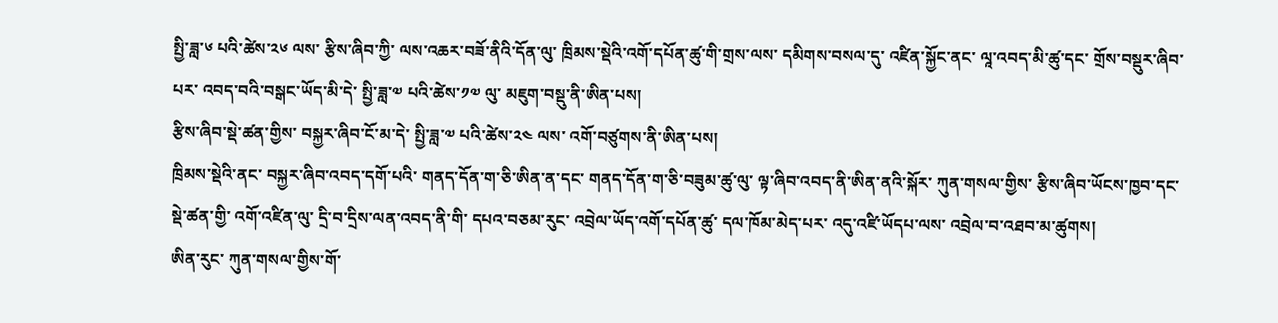སྤྱི་ཟླ་༦ པའི་ཚེས་༢༦ ལས་ རྩིས་ཞིབ་ཀྱི་ ལས་འཆར་བཟོ་ནིའི་དོན་ལུ་ ཁྲིམས་སྡེའི་འགོ་དཔོན་ཚུ་གི་གྲས་ལས་ དམིགས་བསལ་དུ་ འཛིན་སྐྱོང་ནང་ ལཱ་འབད་མི་ཚུ་དང་ གྲོས་བསྡུར་ཞིབ་པར་ འབད་བའི་བསྒང་ཡོད་མི་དེ་ སྤྱི་ཟླ་༧ པའི་ཚེས་༡༧ ལུ་ མཇུག་བསྡུ་ནི་ཨིན་པས།
རྩིས་ཞིབ་སྡེ་ཚན་གྱིས་ བསྐྱར་ཞིབ་ངོ་མ་དེ་ སྤྱི་ཟླ་༧ པའི་ཚེས་༢༤ ལས་ འགོ་བཙུགས་ནི་ཨིན་པས།
ཁྲིམས་སྡེའི་ནང་ བསྐྱར་ཞིབ་འབད་དགོ་པའི་ གནད་དོན་ག་ཅི་ཨིན་ན་དང་ གནད་དོན་ག་ཅི་བཟུམ་ཚུ་ལུ་ ལྟ་ཞིབ་འབད་ནི་ཨིན་ནའི་སྐོར་ ཀུན་གསལ་གྱིས་ རྩིས་ཞིབ་ཡོངས་ཁྱབ་དང་ སྡེ་ཚན་གྱི་ འགོ་འཛིན་ལུ་ དྲི་བ་དྲིས་ལན་འབད་ནི་གི་ དཔའ་བཅམ་རུང་ འབྲེལ་ཡོད་འགོ་དཔོན་ཚུ་ དལ་ཁོམ་མེད་པར་ འདུ་འཛི་ཡོདཔ་ལས་ འབྲེལ་བ་འཐབ་མ་ཚུགས།
ཨིན་རུང་ ཀུན་གསལ་གྱིས་གོ་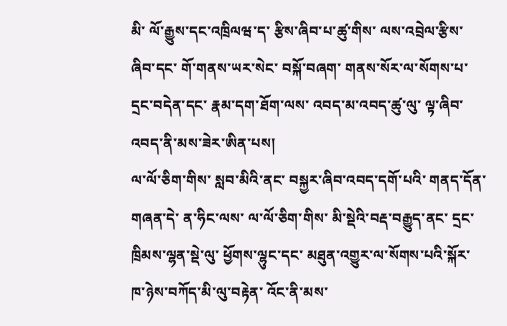མི་ ལོ་རྒྱུས་དང་འཁྲིལཝ་ད་ རྩིས་ཞིབ་པ་ཚུ་གིས་ ལས་འབྲེལ་རྩིས་ཞིབ་དང་ གོ་གནས་ཡར་སེང་ བསྐོ་བཞག་ གནས་སོར་ལ་སོགས་པ་ དྲང་བདེན་དང་ རྣམ་དག་ཐོག་ལས་ འབད་མ་འབད་ཚུ་ལུ་ ལྟ་ཞིབ་འབད་ནི་མས་ཟེར་ཨིན་པས།
ལ་ལོ་ཅིག་གིས་ སླབ་མིའི་ནང་ བསྐྱར་ཞིབ་འབད་དགོ་པའི་ གནད་དོན་གཞན་དེ་ ན་ཧིང་ལས་ ལ་ལོ་ཅིག་གིས་ མི་སྡེའི་བརྡ་བརྒྱུད་ནང་ དྲང་ཁྲིམས་ལྷན་སྡེ་ལུ་ ཕྱོགས་ལྷུང་དང་ མཐུན་འགྱུར་ལ་སོགས་པའི་སྐོར་ ཁ་ཉེས་བཀོད་མི་ལུ་བརྟེན་ འོང་ནི་མས་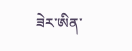ཟེར་ཨིན་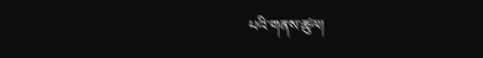པའི་གནས་ཚུལ།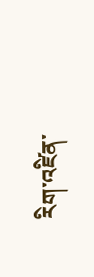རིག་འཛིན་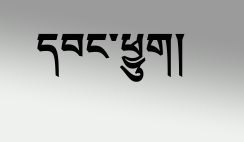དབང་ཕྱུག།